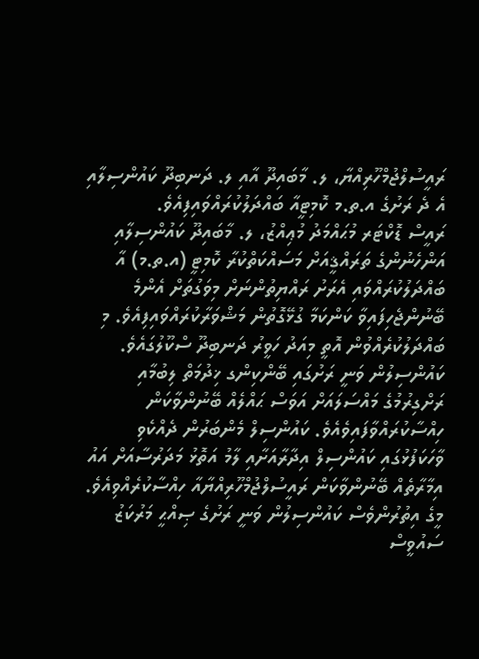ރައީސުލްޖުމްހޫރިއްޔާ، ލ. މާބައިދޫ އާއި ލ. ދަނބިދޫ ކައުންސިލާއި އެ ދެ ރަށުގެ އ.ތ.މ ކޮމިޓީއާ ބައްދަލުކުރައްވައިފިއެވެ.
ރައީސް ޑޮކްޓަރ މުޙައްމަދު މުޢިއްޒު، ލ. މާބައިދޫ ކައުންސިލާއި އަންހެނުންގެ ތަރައްޤީއަށް މަސައްކަތްކުރާ ކޮމިޓީ (އ.ތ.މ) އާ ބައްދަލުކުރައްވައި އެރަށު ރައްޔިތުންނަށް މިވަގުތަށް އެންމެ ބޭނުންޖެހިފައިވާ ކަންކަމާ ގުޅޭގޮތުން މަޝްވަރާކުރައްވައިފިއެވެ. މި ބައްދަލުކުރެއްވުން އޮތީ މިއަދު ހަވީރު ދަނބިދޫ ސްކޫލުގައެވެ.
ކައުންސިލުން ވަނީ ރަށުގައި ބޭންކިންގ ޚިދުމަތް ލިބުމާއި ރަށްގިރުމުގެ މައްސަލައަށް އަވަސް ޙައްލެއް ބޭނުންވާކަން ހިއްސާކުރައްވާފައިވެއެވެ. ކައުންސިލް މެންބަރުން ދެއްކެވި ވާހަކަފުޅުގައި ކައުންސިލް އިދާރާއަށާއި ލާމު އަތޮޅު މަދަރުސާއަށް އައު އިމާރާތެއް ބޭނުންވާކަން ރައީސުލްޖުމްހޫރިއްޔާއާ ހިއްސާކުރެއްވިއެވެ. މީގެ އިތުރުންވެސް ކައުންސިލުން ވަނީ ރަށުގެ ޞިއްޙީ މަރުކަޒު ސައުވީސް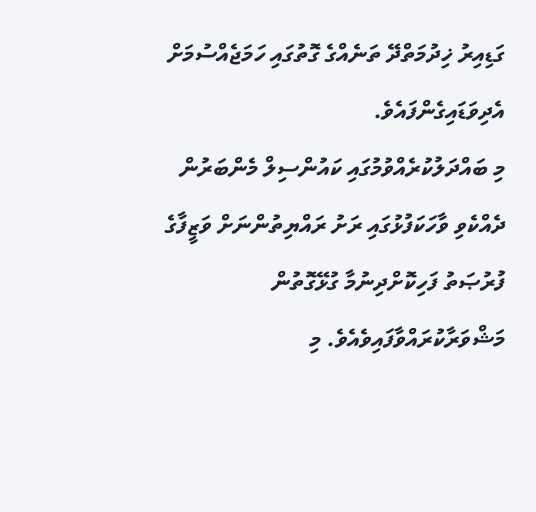ގަޑިއިރު ޚިދުމަތްދޭ ތަނެއްގެ ގޮތުގައި ހަމަޖެއްސުމަށް އެދިވަޑައިގެންފައެވެ.
މި ބައްދަލުކުރެއްވުމުގައި ކައުންސިލް މެންބަރުން ދެއްކެވި ވާހަކަފުޅުގައި ރަށު ރައްޔިތުންނަށް ވަޒީފާގެ ފުރުޞަތު ފަހިކޮށްދިނުމާ ގުޅޭގޮތުން މަޝްވަރާކުރައްވާފައިވެއެވެ. މި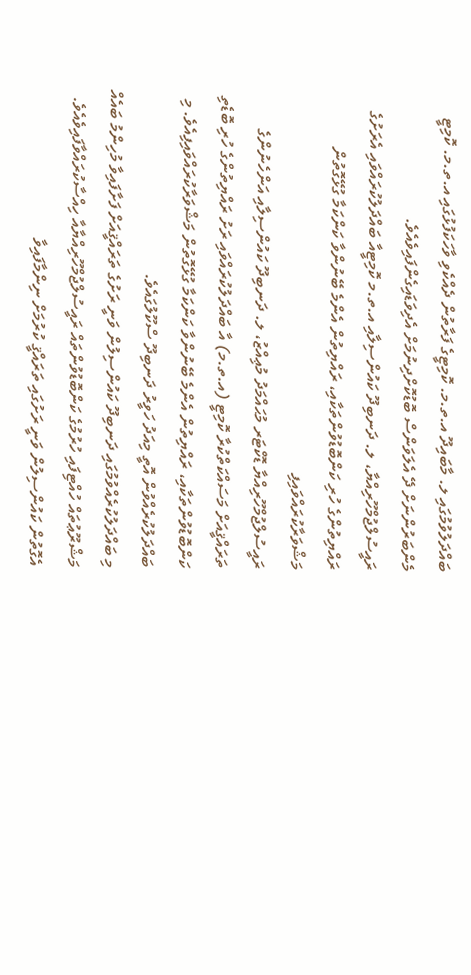ބައްދަލުވުމުގައި ލ. މާބައިދޫ އ.ތ.މ. ކޮމިޓީގެ ފަރާތުން ދެއްކެވި ވާހަކަފުޅުގައި އ.ތ.މ. ކޮމިޓީ މެންބަރުންނަށް ދޭ އެލަވަންސް ބޮޑުކޮށްދިނުމަށް އެދިވަޑައިގެންފައިވެއެވެ.
ރައީސުލްޖުމްހޫރިއްޔާ، ލ. ދަނބިދޫ ކައުންސިލާއި އ.ތ.މ ކޮމިޓީއާ ބައްދަލުކުރައްވައި އެރަށުގެ ރައްޔިތުންގެ ހުރި ކަންބޮޑުވުންތަކާއި، ރައްޔިތުން އެންމެ ބޭނުންވާ ކަންކަމާ ގުޅޭގޮތުން މަޝްވަރާކުރައްވައިފި
ރައީސުލްޖުމްހޫރިއްޔާ ޑޮކްޓަރ މުޙައްމަދު މުޢިއްޒު، ލ. ދަނބިދޫ ކައުންސިލާއި އަންހެނުންގެ ތަރައްޤީއަށް މަސައްކަތްކުރާ ކޮމިޓީ (އ.ތ.މ) އާ ބައްދަލުކުރައްވައި ރަށު ރައްޔިތުންގެ ހުރި ބޮޑެތި ކަންބޮޑުވުންތަކާއި، ރައްޔިތުން އެންމެ ބޭނުންވާ ކަންކަމާ ގުޅޭގޮތުން މަޝްވަރާކުރައްވައިފިއެވެ. މި ބައްދަލުކުރެއްވުން އޮތީ މިއަދު ހަވީރު ދަނބިދޫ ސްކޫލުގައެވެ.
މި ބައްދަލުކުރެއްވުމުގައި ދަނބިދޫ ކައުންސިލުން ވަނީ ރަށުގެ ތަރައްޤީއަށް ފަށާފައިވާ މުހިންމު ބައެއް މަޝްރޫޢުތައް ހުއްޓިފައި ހުރުމުގެ ކަންބޮޑުވުންތައް ރައީސުލްޖުމްހޫރިއްޔާއާ ހިއްސާކުރައްވާފައިވެއެވެ. އެގޮތުން ކައުންސިލުން ވަނީ ރަށުގައި ތަރައްޤީ ކުރުމަށް ނިންމާފައިވާ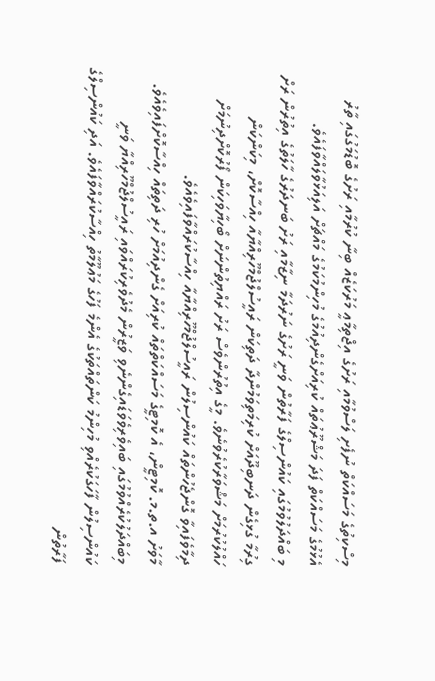މިސްކިތުގެ މަސައްކަތް ނުފެށި ލަސްވުމާއި ރަށުގެ އިޖްތިމާޢީ މަރުކަޒެއް ބިނާ ކުރުމާއި ރަށުގެ ބޮޑުމަގުގައި ތާރު އެޅުމުގެ މަސައްކަތް ފަދަ މަޝްރޫޢުތައް ކުރިއަށްގެންދިއުމުގެ މުހިންމުކަމުގެ މައްޗަށް އަލިއަޅުވާލައްވާފައެވެ.
މި ބައްދަލުވުމުގައި ކައުންސިލްގެ ފަރާތުން ވަނީ ރަށުގެ ނަރުދަމާ ނިޒާމާއި ރަށު ބަނދަރުގެ ހާލަތުގެ އިތުރުން ރަށް ގިރުމާ ގުޅިގެން ދަނބިދޫއަށް ކުރިމަތިވަމުންދާ ދަތިކަން ރައީސުލްޖުމްހޫރިއްޔާއާ ހިއްސާކޮށް، މިކަންކަން ހައްލުކުރުމަށް މަޝްވަރާކުރެވުނެވެ. މީގެ އިތުރުންވެސް ރަށު ރައްޔިތުންނަށް ބޯހިޔާވަހިކަން ފޯރުކޮށްދިނުމަށް ދިމާވެފައިވާ ގޮންޖެހުންތައް ކައުންސިލުން ރައީސުލްޖުމްހޫރިއްޔާއާ ހިއްސާކުރައްވާފައިވެއެވެ.
މާވަށު އ.ތ.މ. ކޮމިޓީން، އެ ކޮމިޓީގެ މަސައްކަތްތައް ކުރިއަށް ގެންދިއުމަށް ހުރި ދަތިތައް ހިއްސާކޮށްފައިވެއެވެ. މިބައްދަލުކުރެއްވުމުގައި ބައިވެރިވެވަޑައިގެންނެވި ވަޒީރުން މެދުވެރިކުރައްވައި ރައީސުލްޖުމްހޫރިއްޔާ ވަނީ ކައުންސިލުން ފާހަގަކުރެއްވި މުހިންމު ކަންތައްތަކުގެ އެންމެ ފަހުގެ މަޢުލޫމާތު ހިއްސާކުރައްވާފައެވެ. އަދި ކައުންސިލްގެ ފަރާތުން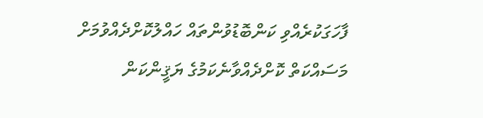ފާހަގަކުރެއްވި ކަންބޮޑުވުންތައް ހައްލުކޮށްދެއްވުމަށް މަސައްކަތް ކޮށްދެއްވާނެކަމުގެ ޔަޤީންކަން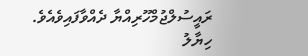ރައީސުލްޖުމްހޫރިއްޔާ ދެއްވާފައިވެއެވެ.
ހިޔާލު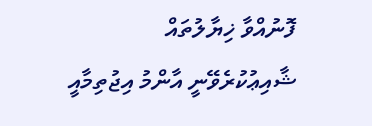ފޮނުއްވާ ޚިޔާލުތައް ޝާއިޢުކުރެވޭނީ އާންމު އިޖުތިމާއީ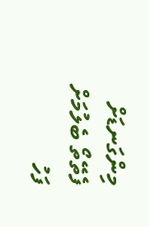މިންގަނޑަށް ފެތޭތޯ ބެލުމަށް ފަހު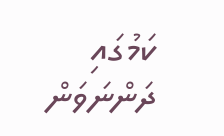ކަމުގައި ދަންނަވަން